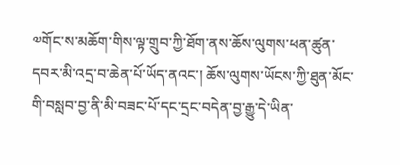༧གོང་ས་མཆོག་གིས་ལྟ་གྲུབ་ཀྱི་ཐོག་ནས་ཆོས་ལུགས་ཕན་ཚུན་དབར་མི་འདྲ་བ་ཆེན་པོ་ཡོད་ནའང་། ཆོས་ལུགས་ཡོངས་ཀྱི་ཐུན་མོང་གི་བསླབ་བྱ་ནི་མི་བཟང་པོ་དང་དྲང་བདེན་བྱ་རྒྱུ་དེ་ཡིན་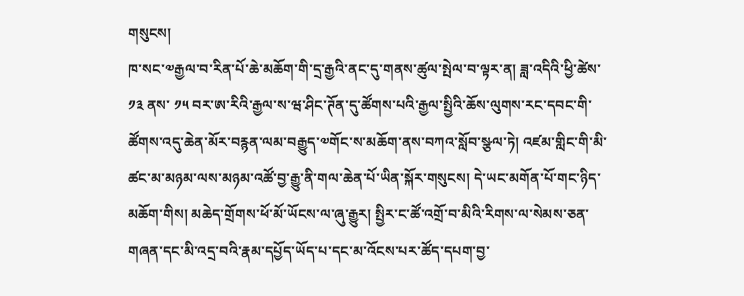གསུངས།
ཁ་སང་༧རྒྱལ་བ་རིན་པོ་ཆེ་མཆོག་གི་དྲ་རྒྱའི་ནང་དུ་གནས་ཚུལ་སྤེལ་བ་ལྟར་ན། ཟླ་འདིའི་ཕྱི་ཚེས་ ༡༣ ནས་ ༡༥ བར་ཨ་རིའི་རྒྱལ་ས་ཝ་ཤིང་ཊོན་དུ་ཚོགས་པའི་རྒྱལ་སྤྱིའི་ཆོས་ལུགས་རང་དབང་གི་ཚོགས་འདུ་ཆེན་མོར་བརྙན་ལམ་བརྒྱུད་༧གོང་ས་མཆོག་ནས་བཀའ་སློབ་སྩལ་ཏེ། འཛམ་གླིང་གི་མི་ཚང་མ་མཉམ་ལས་མཉམ་འཚོ་བྱ་རྒྱུ་ནི་གལ་ཆེན་པོ་ཡིན་སྐོར་གསུངས། དེ་ཡང་མགོན་པོ་གང་ཉིད་མཆོག་གིས། མཆེད་གྲོགས་ཕོ་མོ་ཡོངས་ལ་ཞུ་རྒྱུར། སྤྱིར་ང་ཚོ་འགྲོ་བ་མིའི་རིགས་ལ་སེམས་ཅན་གཞན་དང་མི་འདྲ་བའི་རྣམ་དཔྱོད་ཡོད་པ་དང་མ་འོངས་པར་ཚོད་དཔག་བྱ་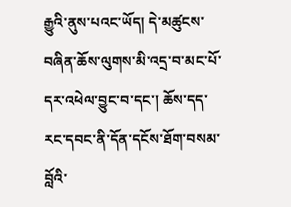རྒྱུའི་ནུས་པའང་ཡོད། དེ་མཚུངས་བཞིན་ཆོས་ལུགས་མི་འདྲ་བ་མང་པོ་དར་འཕེལ་བྱུང་བ་དང་། ཆོས་དད་རང་དབང་ནི་དོན་དངོས་ཐོག་བསམ་བློའི་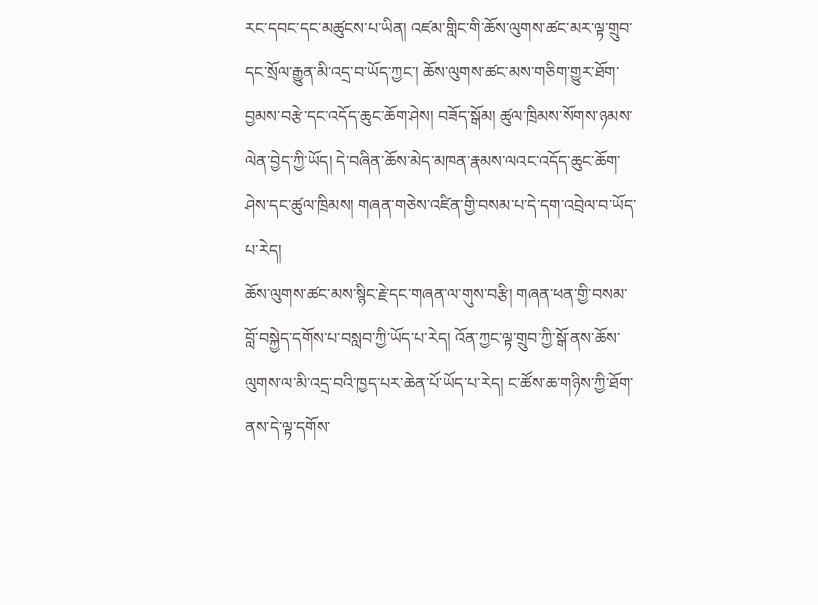རང་དབང་དང་མཚུངས་པ་ཡིན། འཛམ་གླིང་གི་ཆོས་ལུགས་ཚང་མར་ལྟ་གྲུབ་དང་སྲོལ་རྒྱུན་མི་འདྲ་བ་ཡོད་ཀྱང་། ཆོས་ལུགས་ཚང་མས་གཅིག་གྱུར་ཐོག་བྱམས་བརྩེ་དང་འདོད་ཆུང་ཆོག་ཤེས། བཟོད་སྒོམ། ཚུལ་ཁྲིམས་སོགས་ཉམས་ལེན་བྱེད་ཀྱི་ཡོད། དེ་བཞིན་ཆོས་མེད་མཁན་རྣམས་ལའང་འདོད་ཆུང་ཆོག་ཤེས་དང་ཚུལ་ཁྲིམས། གཞན་གཅེས་འཛིན་གྱི་བསམ་པ་དེ་དག་འབྲེལ་བ་ཡོད་པ་རེད།
ཆོས་ལུགས་ཚང་མས་སྙིང་རྗེ་དང་གཞན་ལ་གུས་བརྩི། གཞན་ཕན་གྱི་བསམ་བློ་བསྐྱེད་དགོས་པ་བསླབ་ཀྱི་ཡོད་པ་རེད། འོན་ཀྱང་ལྟ་གྲུབ་ཀྱི་སྒོ་ནས་ཆོས་ལུགས་ལ་མི་འདྲ་བའི་ཁྱད་པར་ཆེན་པོ་ཡོད་པ་རེད། ང་ཚོས་ཆ་གཉིས་ཀྱི་ཐོག་ནས་དེ་ལྟ་དགོས་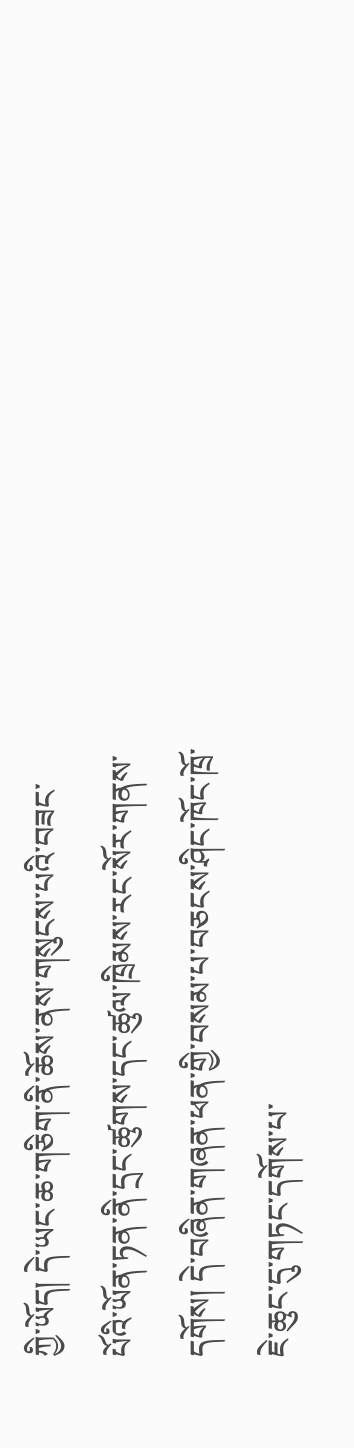ཀྱི་ཡོད། དེ་ཡང་ཆ་གཅིག་ནི་ཆོས་ནས་གསུངས་པའི་བཟང་པོའི་ཡོན་ཏན་ནི་དྲང་ཚུགས་དང་ཚུལ་ཁྲིམས་རང་སོར་གནས་དགོས། དེ་བཞིན་གཞན་ཕན་གྱི་བསམ་པ་བཅངས་ཤིང་ཁོང་ཁྲོ་ཇེ་ཆུང་དུ་གཏང་དགོས་པ་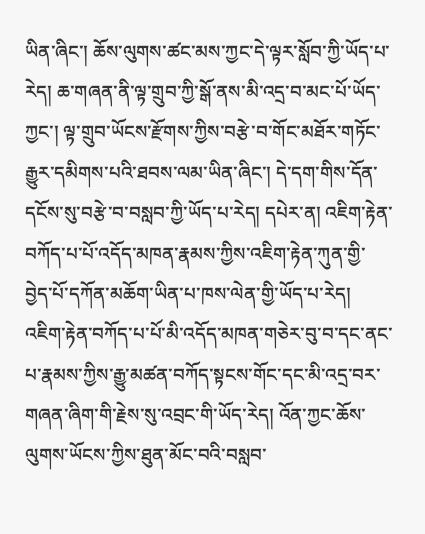ཡིན་ཞིང་། ཆོས་ལུགས་ཚང་མས་ཀྱང་དེ་ལྟར་སློབ་ཀྱི་ཡོད་པ་རེད། ཆ་གཞན་ནི་ལྟ་གྲུབ་ཀྱི་སྒོ་ནས་མི་འདྲ་བ་མང་པོ་ཡོད་ཀྱང་། ལྟ་གྲུབ་ཡོངས་རྫོགས་ཀྱིས་བརྩེ་བ་གོང་མཐོར་གཏོང་རྒྱུར་དམིགས་པའི་ཐབས་ལམ་ཡིན་ཞིང་། དེ་དག་གིས་དོན་དངོས་སུ་བརྩེ་བ་བསླབ་ཀྱི་ཡོད་པ་རེད། དཔེར་ན། འཇིག་རྟེན་བཀོད་པ་པོ་འདོད་མཁན་རྣམས་ཀྱིས་འཇིག་རྟེན་ཀུན་གྱི་བྱེད་པོ་དཀོན་མཆོག་ཡིན་པ་ཁས་ལེན་གྱི་ཡོད་པ་རེད། འཇིག་རྟེན་བཀོད་པ་པོ་མི་འདོད་མཁན་གཅེར་བུ་བ་དང་ནང་པ་རྣམས་ཀྱིས་རྒྱུ་མཚན་བཀོད་སྟངས་གོང་དང་མི་འདྲ་བར་གཞན་ཞིག་གི་རྗེས་སུ་འབྲང་གི་ཡོད་རེད། འོན་ཀྱང་ཆོས་ལུགས་ཡོངས་ཀྱིས་ཐུན་མོང་བའི་བསླབ་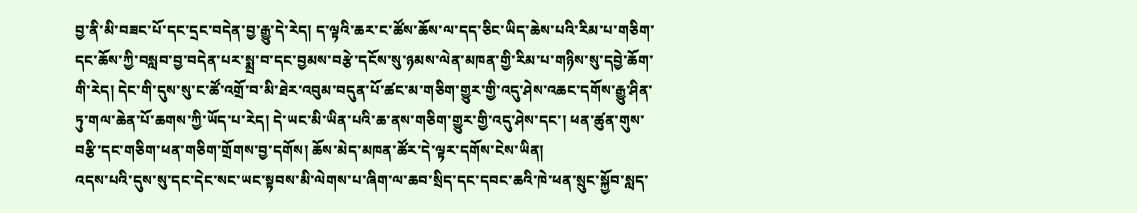བྱ་ནི་མི་བཟང་པོ་དང་དྲང་བདེན་བྱ་རྒྱུ་དེ་རེད། ད་ལྟའི་ཆར་ང་ཚོས་ཆོས་ལ་དད་ཅིང་ཡིད་ཆེས་པའི་རིམ་པ་གཅིག་དང་ཆོས་ཀྱི་བསླབ་བྱ་བདེན་པར་སྨྲ་བ་དང་བྱམས་བརྩེ་དངོས་སུ་ཉམས་ལེན་མཁན་གྱི་རིམ་པ་གཉིས་སུ་དབྱེ་ཆོག་གི་རེད། དེང་གི་དུས་སུ་ང་ཚོ་འགྲོ་བ་མི་ཐེར་འབུམ་བདུན་པོ་ཚང་མ་གཅིག་གྱུར་གྱི་འདུ་ཤེས་འཆང་དགོས་རྒྱུ་ཤིན་ཏུ་གལ་ཆེན་པོ་ཆགས་ཀྱི་ཡོད་པ་རེད། དེ་ཡང་མི་ཡིན་པའི་ཆ་ནས་གཅིག་གྱུར་གྱི་འདུ་ཤེས་དང་། ཕན་ཚུན་གུས་བརྩི་དང་གཅིག་ཕན་གཅིག་གྲོགས་བྱ་དགོས། ཆོས་མེད་མཁན་ཚོར་དེ་ལྟར་དགོས་ངེས་ཡིན།
འདས་པའི་དུས་སུ་དང་དེང་སང་ཡང་སྟབས་མི་ལེགས་པ་ཞིག་ལ་ཆབ་སྲིད་དང་དབང་ཆའི་ཁེ་ཕན་སྲུང་སྐྱོབ་སླད་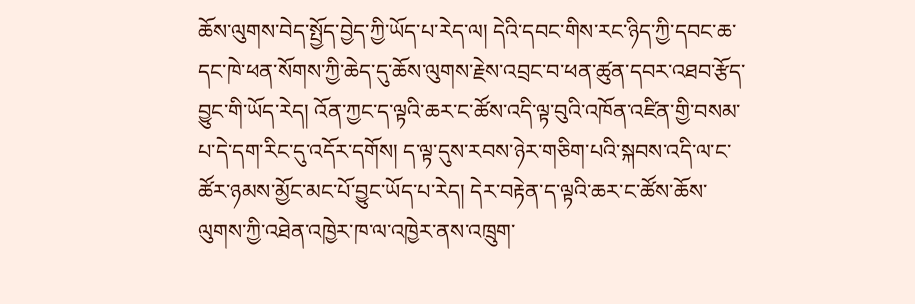ཆོས་ལུགས་བེད་སྤྱོད་བྱེད་ཀྱི་ཡོད་པ་རེད་ལ། དེའི་དབང་གིས་རང་ཉིད་ཀྱི་དབང་ཆ་དང་ཁེ་ཕན་སོགས་ཀྱི་ཆེད་དུ་ཆོས་ལུགས་རྗེས་འབྲང་བ་ཕན་ཚུན་དབར་འཐབ་རྩོད་བྱུང་གི་ཡོད་རེད། འོན་ཀྱང་ད་ལྟའི་ཆར་ང་ཚོས་འདི་ལྟ་བུའི་འཁོན་འཛིན་གྱི་བསམ་པ་དེ་དག་རིང་དུ་འདོར་དགོས། ད་ལྟ་དུས་རབས་ཉེར་གཅིག་པའི་སྐབས་འདི་ལ་ང་ཚོར་ཉམས་མྱོང་མང་པོ་བྱུང་ཡོད་པ་རེད། དེར་བརྟེན་ད་ལྟའི་ཆར་ང་ཚོས་ཆོས་ལུགས་ཀྱི་འཐེན་འཁྱེར་ཁ་ལ་འཁྱེར་ནས་འཁྲུག་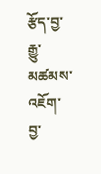རྩོད་བྱ་རྒྱུ་མཚམས་འཇོག་བྱ་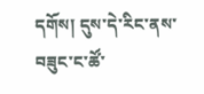དགོས། དུས་དེ་རིང་ནས་བཟུང་ང་ཚོ་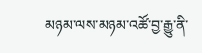མཉམ་ལས་མཉམ་འཚོ་བྱ་རྒྱུ་ནི་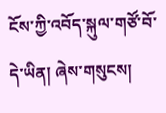ངོས་ཀྱི་འབོད་སྐུལ་གཙོ་བོ་དེ་ཡིན། ཞེས་གསུངས།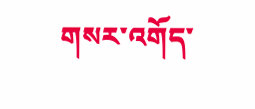གསར་འགོད་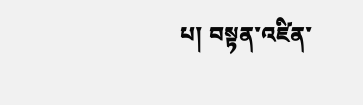པ། བསྟན་འཛིན་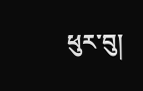ཕུར་བུ།